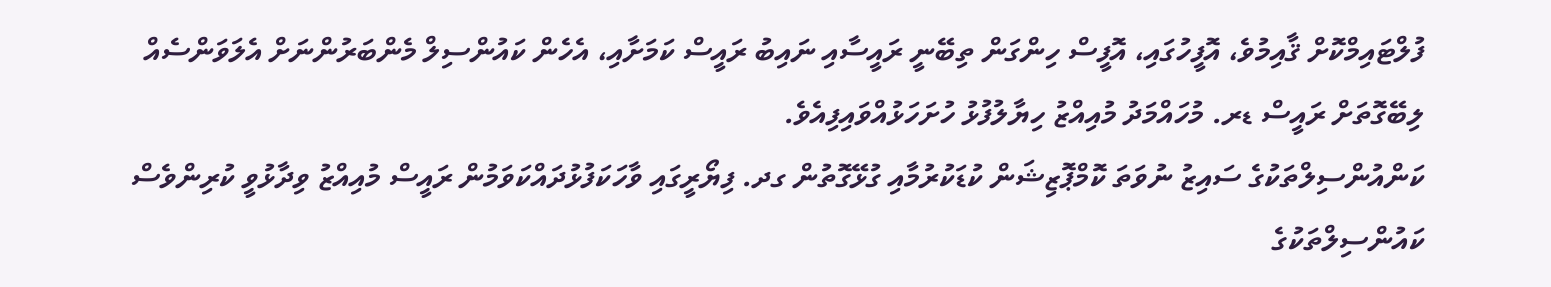ފުލްޓައިމްކޮށް ޤާއިމުވެ، އޮފީހުގައި، އޮފީސް ހިންގަން ތިބޭނީ ރައީސާއި ނައިބު ރައީސް ކަމަށާއި، އެހެން ކައުންސިލް މެންބަރުންނަށް އެލަވަންސެއް ލިބޭގޮތަށް ރައީސް ޑރ. މުހައްމަދު މުއިއްޒު ހިޔާލުފުޅު ހުށަހަޅުއްވައިފިއެވެ.
ކަންއުންސިލްތަކުގެ ސައިޒު ނުވަތަ ކޮމްޕޮޒިޝަން ކުޑަކުރުމާއި ގުޅޭގޮތުން ގދ. ފިޔޯރީގައި ވާހަކަފުޅުދައްކަވަމުން ރައީސް މުއިއްޒު ވިދާޅުވީ ކުރިންވެސް ކައުންސިލްތަކުގެ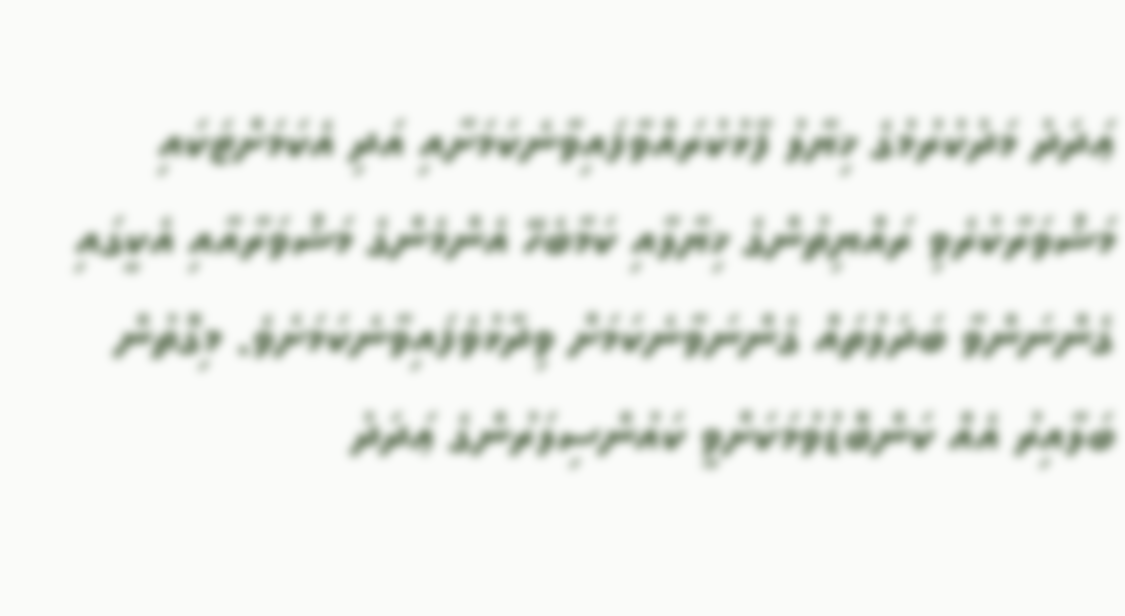ޢަދަދު މަދުކުރުމުގެ ޚިޔާލު ފާޅުކުރައްވާފައިވާނެކަމަށާއި އަދި އެކަމަށްޓަކައި މަޝްވަރާކުރެވި ރައްޔިތުންގެ ޚިޔާލާއި ކަމާބެހޭ އެންމެންގެ މަޝްވަރާއާއި އެކީގައި ގެންނަންވާ ބަދަލުތައް ގެންނަވާނެކަމަށް ވިދާޅުވެފައިވާނެކަމަށެވެ. މިގޮތުން ބަލާއިރު އެއް ކަންބޮޑުވުމަކަށްވީ ކައުންސިލަރުންގެ ޢަދަދު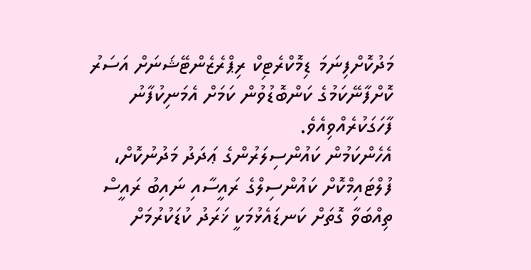މަދުކޮށްފިނަމަ ޑިމޮކްރެޓިކް ރިޕްރެޒެންޓޭޝަނަށް އަސަރު ކޮށްފާނޭކަމުގެ ކަންބޮޑުވުން ކަމަށް އެމަނިކުފާނު ފާހަގަކުރެއްވިއެވެ.
އެހެންކަމުން ކައުންސިލަރުންގެ ޢަދަދު މަދުނުކޮށް، ފުލްޓައިމްކޮށް ކައުންސިލްގެ ރައީސާއި ނައިބު ރައީސް ތިއްބަވާ ގޮތަށް ކަނޑައެޅުމަކީ ޚަރަދު ކުޑަކުރުމަށް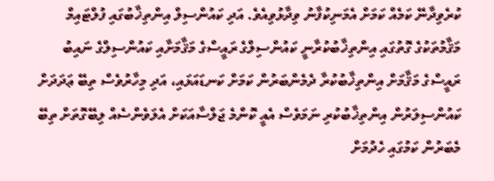ކުރެވިދާނޭ ކަމެއް ކަމަށް އެމަނިކުފާނު ވިދާޅުވިއެވެ. އަދި ކައުންސިލް އިންތިޚާބުގައި ފުލްޓައިމް މަޤާމުތަކުގެ ގޮތުގައި އިންތިޚާބުކުރާނީ ކައުންސިލްގެ ރައީސްގެ މަޤާމަށާއި ކައުންސިލްގެ ނައިބު ރައީސްގެ މަޤާމަށް އިންތިޚާބުކުރާ ދެމެންބަރުން ކަމަށް ކަނޑައަޅައި، އަދި މިހާރުވެސް ތިބޭ ޢަދަދަށް ކައުންސިލަރުން އިންތިޚާބުކުރި ނަމަވެސް އެއީ ކޮންމެ ޖަލްސާއަކަށް އެލަވެންސެއް ލިބޭގޮތަށް ތިބޭ މެބަރުން ކަމުގައި ހެދުމަށް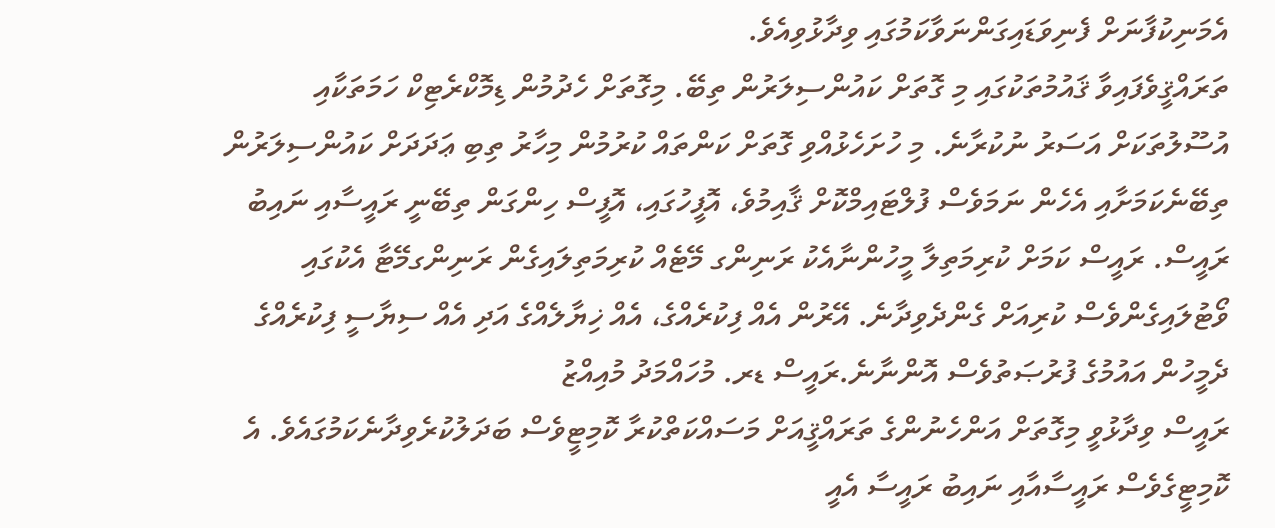އެމަނިކުފާނަށް ފެނިވަޑައިގަންނަވާކަމުގައި ވިދާޅުވިއެވެ.
ތަރައްޤީވެފައިވާ ޤައުމުތަކުގައި މި ގޮތަށް ކައުންސިލަރުން ތިބޭ. މިގޮތަށް ހެދުމުން ޑިމޮކްރެޓިކް ހަމަތަކާއި އުސޫލުތަކަށް އަސަރު ނުކުރާނެ. މި ހުށަހެޅުއްވި ގޮތަށް ކަންތައް ކުރުމުން މިހާރު ތިބި ޢަދަދަށް ކައުންސިލަރުން ތިބޭނެކަމަށާއި އެހެން ނަމަވެސް ފުލްޓައިމްކޮށް ޤާއިމުވެ، އޮފީހުގައި، އޮފީސް ހިންގަން ތިބޭނީ ރައީސާއި ނައިބު ރައީސް. ރައީސް ކަމަށް ކުރިމަތިލާ މީހުންނާއެކު ރަނިންގ މޭޓެއް ކުރިމަތިލައިގެން ރަނިންގމޭޓާ އެކުގައި ވޯޓުލައިގެންވެސް ކުރިއަށް ގެންދެވިދާނެ. އޭރުން އެއް ފިކުރެއްގެ، އެއް ޚިޔާލެއްގެ އަދި އެއް ސިޔާސީ ފިކުރެއްގެ ދެމީހުން އައުމުގެ ފުރުޞަތުވެސް އޮންނާނެ.ރައީސް ޑރ. މުހައްމަދު މުއިއްޒު
ރައީސް ވިދާޅުވީ މިގޮތަށް އަންހެނުންގެ ތަރައްޤީއަށް މަސައްކަތްކުރާ ކޮމިޓީވެސް ބަދަލުކުރެވިދާނެކަމުގައެވެ. އެ ކޮމިޓީގެވެސް ރައީސާއާއި ނައިބު ރައީސާ އެއީ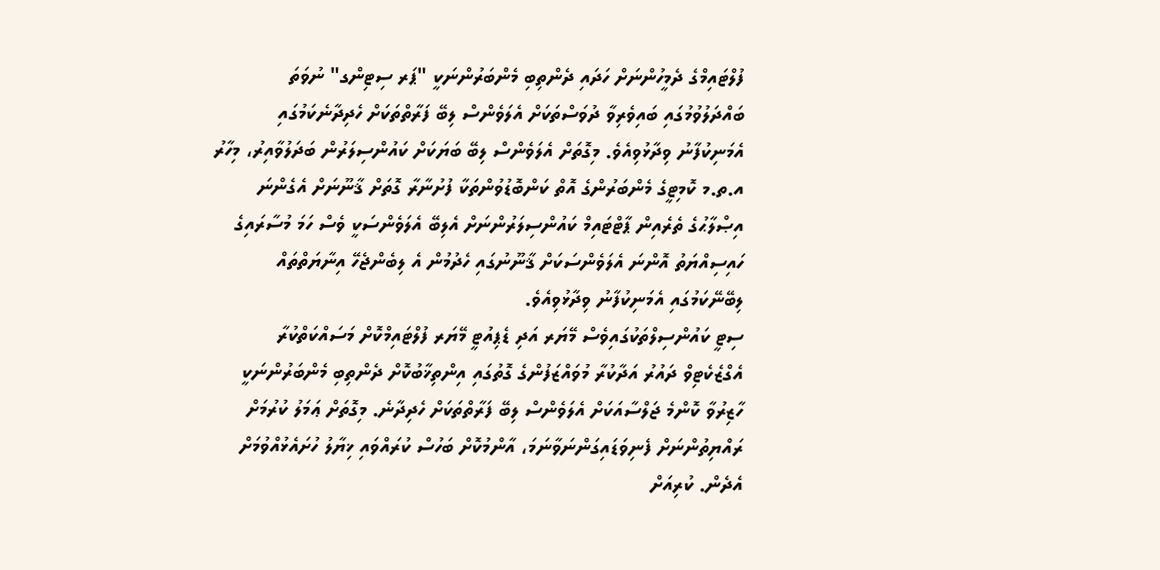ފުލްޓައިމްގެ ދެމީހުންނަށް ހަދައި ދެންތިބި މެންބަރުންނަކީ "ޕަރ ސިޓިންގ" ނުވަތަ ބައްދަލުވުމުގައި ބައިވެރިވާ ދުވަސްތަކަށް އެލަވެންސް ލިބޭ ފަރާތްތަކަށް ހެދިދާނެކަމުގައި އެމަނިކުފާނު ވިދާޅުވިއެވެ. މިގޮތަށް އެލަވެންސް ލިބޭ ބަޔަކަށް ކައުންސިލަރުން ބަދަލުވާއިރު، މިހާރު އ.ތ.މ ކޮމިޓީގެ މެންބަރުންގެ އޮތް ކަންބޮޑުވުންތަކާ ފުށުނާރާ ގޮތަށް ޤާނޫނަށް އެގެންނަ އިޞްލާޙުގެ ތެރެއިން ޕާޓްޓައިމް ކައުންސިލަރުންނަށް އެލިބޭ އެލަވެންސަކީ ވެސް ހަމަ މުސާރައިގެ ހައިސިއްޔަތު އޮންނަ އެލަވެންސަކަށް ޤާނޫނުގައި ހެދުމުން އެ ލިބެންޖެހޭ އިނާޔަތްތައް ލިބޭނޭކަމުގައި އެމަނިކުފާނު ވިދާޅުވިއެވެ.
ސިޓީ ކައުންސިލްތަކުގައިވެސް މޭޔަރ އަދި ޑެޕިއުޓީ މޭޔަރ ފުލްޓައިމްކޮށް މަސައްކަތްކުރާ އެގްޒެކެޓިވް ދައުރު އަދާކުރާ މުވައްޒަފުންގެ ގޮތުގައި އިންތިޚާބުކޮށް ދެންތިބި މެންބަރުންނަކީ ހާޒިރުވާ ކޮންމެ ޖަލްސާއަކަށް އެލަވެންސް ލިބޭ ފަރާތްތަކަށް ހެދިދާނެ. މިގޮތަށް ޢަމަލު ކުރުމަށް ރައްޔިތުންނަށް ފެނިވަޑައިގަންނަވާނަމަ، އާންމުކޮށް ބަހުސް ކުރައްވައި ޚިޔާލު ހުށައެޅުއްވުމަށް އެދެން. ކުރިއަށް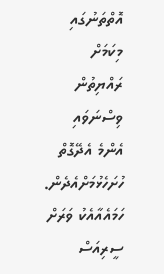އޮތްތަނުގައި މިކަމަށް ރައްޔިތުން ވިސްނަވައި އެންމެ އެދޭގޮތް ހުށަހެޅުމަށްއެދެން. ހަމައެއާއެކު ވަރަށް ސީރިއަސް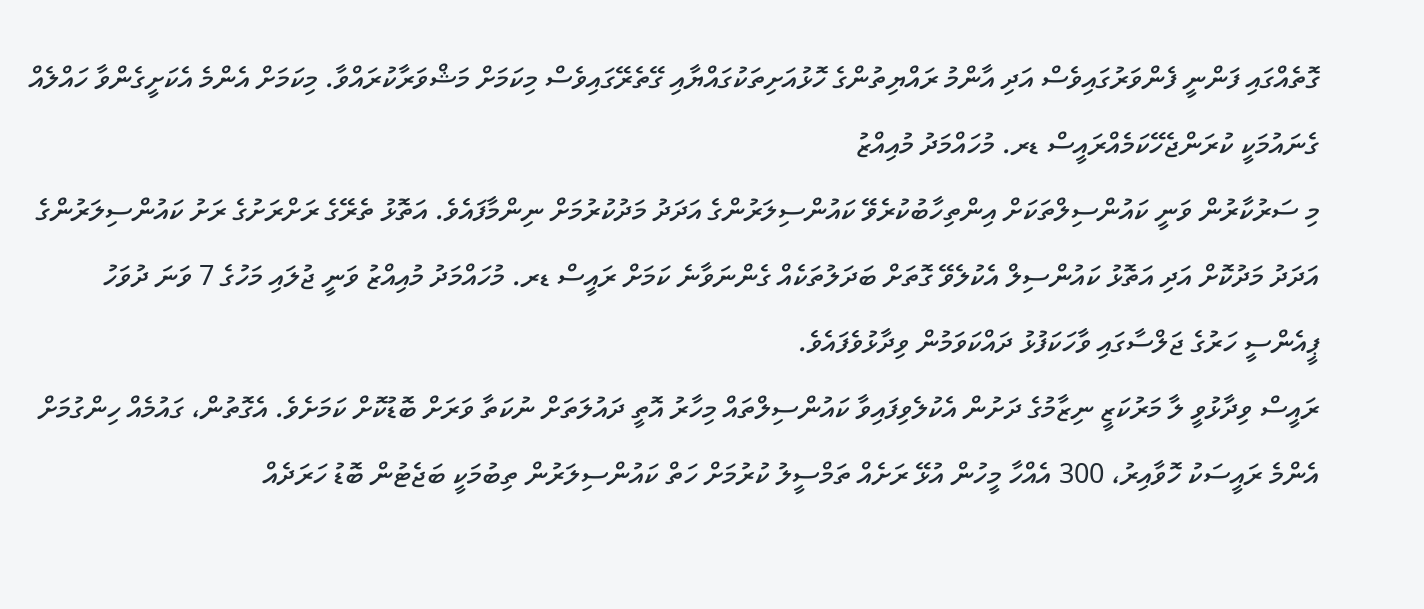ގޮތެއްގައި ފަންނީ ފެންވަރުގައިވެސް އަދި އާންމު ރައްޔިތުންގެ ހޮޅުއަށިތަކުގައްޔާއި ގޭތެރޭގައިވެސް މިކަމަށް މަޝްވަރާކުރައްވާ. މިކަމަށް އެންމެ އެކަށީގެންވާ ހައްލެއް ގެނައުމަކީ ކުރަންޖެހޭކަމެއްރައީސް ޑރ. މުހައްމަދު މުއިއްޒު
މި ސަރުކާރުން ވަނީ ކައުންސިލްތަކަށް އިންތިހާބުކުރެވޭ ކައުންސިލަރުންގެ އަދަދު މަދުކުރުމަށް ނިންމާފައެވެ. އަތޮޅު ތެރޭގެ ރަށްރަށުގެ ރަށު ކައުންސިލަރުންގެ އަދަދު މަދުކޮށް އަދި އަތޮޅު ކައުންސިލް އެކުލެވޭ ގޮތަށް ބަދަލުތަކެއް ގެންނަވާނެ ކަމަށް ރައީސް ޑރ. މުހައްމަދު މުއިއްޒު ވަނީ ޖުލައި މަހުގެ 7 ވަނަ ދުވަހު ޕީއެންސީ ހަރުގެ ޖަލްސާގައި ވާހަކަފުޅު ދައްކަވަމުން ވިދާޅުވެފައެވެ.
ރައީސް ވިދާޅުވީ ލާ މަރުކަޒީ ނިޒާމުގެ ދަށުން އެކުލެވިފައިވާ ކައުންސިލްތައް މިހާރު އޮތީ ދައުލަތަށް ނުކަތާ ވަރަށް ބޮޑުކޮށް ކަމަށެވެ. އެގޮތުން، ގައުމެއް ހިންގުމަށް އެންމެ ރައީސަކު ހޮވާއިރު، 300 އެއްހާ މީހުން އުޅޭ ރަށެއް ތަމްސީލު ކުރުމަށް ހަތް ކައުންސިލަރުން ތިބުމަކީ ބަޖެޓުން ބޮޑު ހަރަދެއް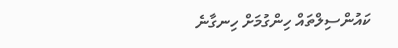ކައުންސިލްތައް ހިންގުމަށް ހިނގާނެ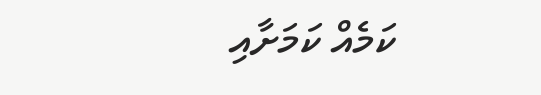ކަމެއް ކަމަށާއި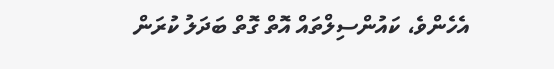އެހެންވެ، ކައުންސިލްތައް އޮތް ގޮތް ބަދަލު ކުރަން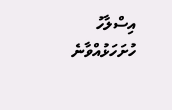އިސްލާހު ހުށަހަޅުއްވާނެ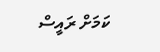ކަމަށް ރައީސް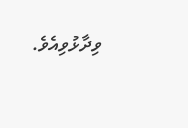ވިދާޅުވިއެވެ.